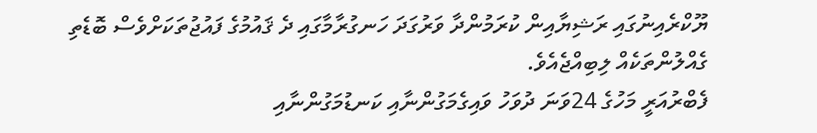ޔޫކްރެއިނުގައި ރަޝިޔާއިން ކުރަމުންދާ ވަރުގަދަ ހަނގުރާމާގައި ދެ ޤައުމުގެ ފައުޖުތަކަށްވެސް ބޮޑެތި ގެއްލުންތަކެއް ލިބިއްޖެއެވެ.
ފެބްރުއަރީ މަހުގެ 24ވަނަ ދުވަހު ވައިގެމަގުންނާއި ކަނޑުމަގުންނާއި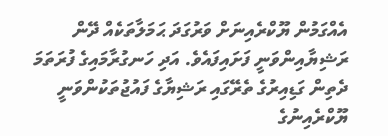އެއްގަމުން ޔޫކްރެއިނަށް ވަރުގަދަ ޙަމަލާތަކެއް ދޭން ރަޝިޔާއިންވަނީ ފަށައިފައެވެ. އަދި ހަނގުރާމައިގެ ފުރަތަމަ ދެތިން ގަޑިއިރުގެ ތެރޭގައި ރަޝިޔާގެ ފައުޖުތަކުންވަނީ ޔޫކްރެއިނުގެ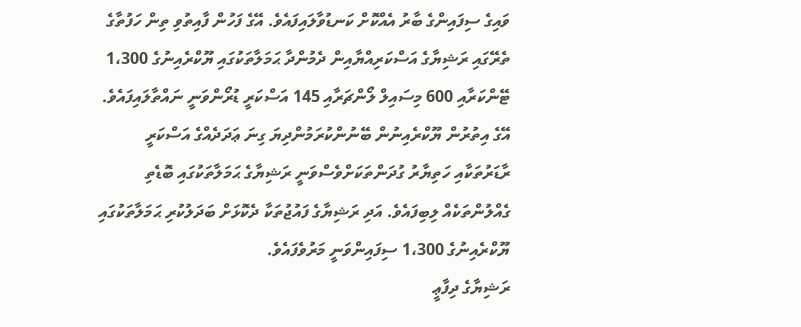ވައިގެ ސިފައިންގެ ބާރު އެއްކޮށް ކަނޑުވާލައިފައެވެ. އޭގެ ފަހުން ފާއިތުވި ތިން ހަފުތާގެ ތެރޭގައި ރަޝިޔާގެ އަސްކަރިއްޔާއިން ދެމުންދާ ޙަމަލާތަކުގައި ޔޫކްރެއިނުގެ 1،300 ޓޭންކަރާއި 600 މިސައިލް ލޯންޗަރާއި 145 އަސްކަރީ ޑުރޯންވަނީ ނައްތާލައިފައެވެ. އޭގެ އިތުރުން ޔޫކްރެއިނުން ބޭނުންކުރަމުންދިޔަ ގިނަ ޢަދަދެއްގެ އަސްކަރީ ރާޑަރުތަކާއި ހަތިޔާރު ގުދަންތަކަށްވެސްވަނީ ރަޝިޔާގެ ޙަމަލާތަކުގައި ބޮޑެތި ގެއްލުންތަކެއް ލިބިފައެވެ. އަދި ރަޝިޔާގެ ފައުޖުތަކާ ދެކޮޅަށް ބަދަލުކުރި ޙަމަލާތަކުގައި ޔޫކްރެއިނުގެ 1،300 ސިފައިންވަނީ މަރުވެފައެވެ.
ރަޝިޔާގެ ދިފާޢީ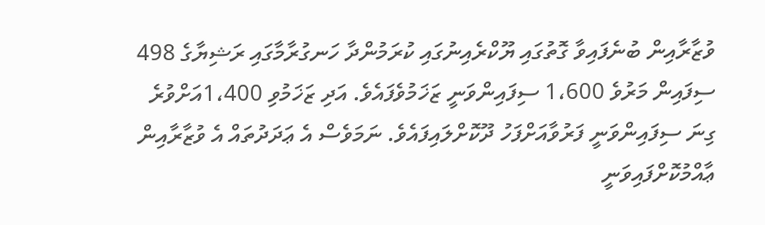ވުޒާރާއިން ބުނެފައިވާ ގޮތުގައި ޔޫކްރެއިނުގައި ކުރަމުންދާ ހަނގުރާމާގައި ރަޝިޔާގެ 498 ސިފައިން މަރުވެ 1،600 ސިފައިންވަނީ ޒަޚަމުވެފައެވެ. އަދި ޒަޚަމުވި 1،400އަށްވުރެ ގިނަ ސިފައިންވަނީ ފަރުވާއަށްފަހު ދޫކޮށްލައިފައެވެ. ނަމަވެސް އެ ޢަދަދުތައް އެ ވުޒާރާއިން ޢާއްމުކޮށްފައިވަނީ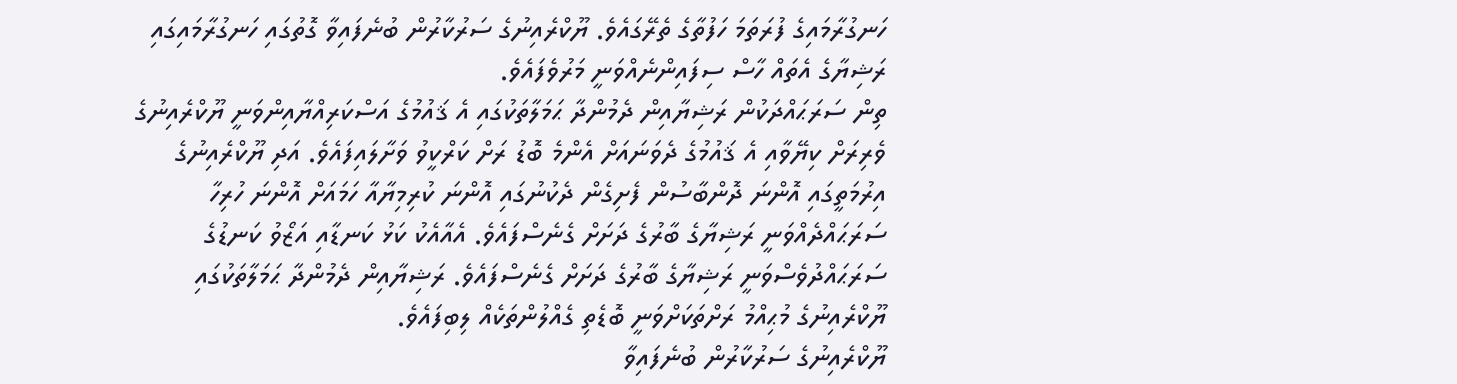ހަނގުރާމައިގެ ފުރަތަމަ ހަފުތާގެ ތެރޭގައެވެ. ޔޫކްރެއިނުގެ ސަރުކާރުން ބުނެފައިވާ ގޮތުގައި ހަނގުރާމައިގައި ރަޝިޔާގެ އެތައް ހާސް ސިފައިންނެއްވަނީ މަރުވެފައެވެ.
ތިން ސަރަޙައްދަކުން ރަޝިޔާއިން ދެމުންދާ ޙަމަލާތަކުގައި އެ ޤައުމުގެ އަސްކަރިއްޔާއިންވަނީ ޔޫކްރެއިނުގެ ވެރިރަށް ކިޔޭވާއި އެ ޤައުމުގެ ދެވަނައަށް އެންމެ ބޮޑު ރަށް ކަރްކީވު ވަށާލައިފައެވެ. އަދި ޔޫކްރެއިނުގެ އިރުމަތީގައި އޮންނަ ދޮންބާސުން ފެށިގެން ދެކުނުގައި އޮންނަ ކުރިމިޔާއާ ހަމައަށް އޮންނަ ހުރިހާ ސަރަޙައްދެއްވަނީ ރަޝިޔާގެ ބާރުގެ ދަށަށް ގެނެސްފައެވެ. އެއާއެކު ކަޅު ކަނޑާއި އަޒޯވު ކަނޑުގެ ސަރަޙައްދުވެސްވަނީ ރަޝިޔާގެ ބާރުގެ ދަށަށް ގެނެސްފައެވެ. ރަޝިޔާއިން ދެމުންދާ ޙަމަލާތަކުގައި ޔޫކްރެއިނުގެ މުޙިއްމު ރަށްތަކަށްވަނީ ބޮޑެތި ގެއްލުންތަކެއް ލިބިފައެވެ.
ޔޫކްރެއިނުގެ ސަރުކާރުން ބުނެފައިވާ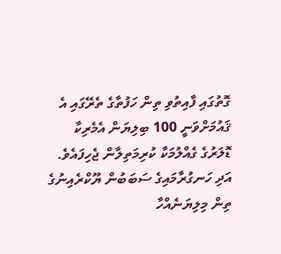ގޮތުގައި ފާއިތުވި ތިން ހަފުތާގެ ތެރޭގައި އެ ޤައުމަށްވަނީ 100 ބިލިޔަން އެމެރިކާ ޑޮލަރުގެ ގެއްލުމަކާ ކުރިމަތިލާން ޖެހިފައެވެ. އަދި ހަނގުރާމައިގެ ސަބަބުން ޔޫކްރެއިނުގެ ތިން މިލިޔަނެއްހާ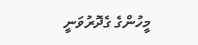މީހުންގެ ގެދޮރުވަނީ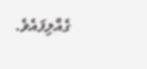ގެއްލިފައެވެ.